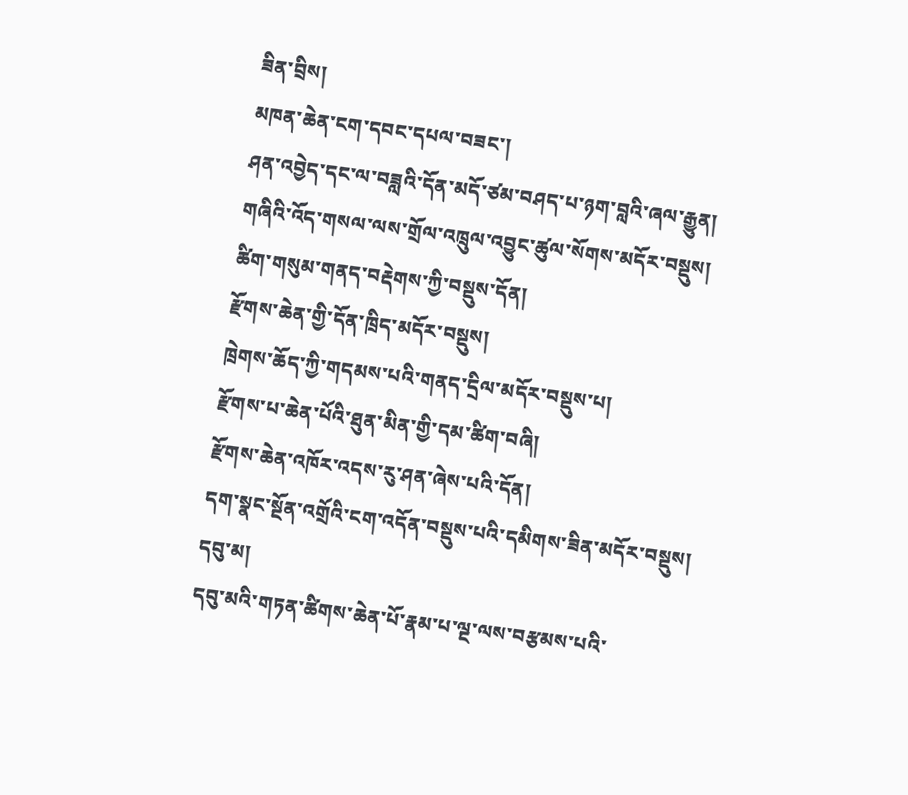ཟིན་བྲིས།
མཁན་ཆེན་ངག་དབང་དཔལ་བཟང་།
ཤན་འབྱེད་དང་ལ་བཟླའི་དོན་མདོ་ཙམ་བཤད་པ་ཉག་བླའི་ཞལ་རྒྱུན།
གཞིའི་འོད་གསལ་ལས་གྲོལ་འཁྲུལ་འབྱུང་ཚུལ་སོགས་མདོར་བསྡུས།
ཚིག་གསུམ་གནད་བརྡེགས་ཀྱི་བསྡུས་དོན།
རྫོགས་ཆེན་གྱི་དོན་ཁྲིད་མདོར་བསྡུས།
ཁྲེགས་ཆོད་ཀྱི་གདམས་པའི་གནད་དྲིལ་མདོར་བསྡུས་པ།
རྫོགས་པ་ཆེན་པོའི་ཐུན་མིན་གྱི་དམ་ཚིག་བཞི།
རྫོགས་ཆེན་འཁོར་འདས་རུ་ཤན་ཞེས་པའི་དོན།
དག་སྣང་སྔོན་འགྲོའི་ངག་འདོན་བསྡུས་པའི་དམིགས་ཟིན་མདོར་བསྡུས།
དབུ་མ།
དབུ་མའི་གཏན་ཚིགས་ཆེན་པོ་རྣམ་པ་ལྔ་ལས་བརྩམས་པའི་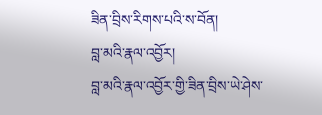ཟིན་བྲིས་རིགས་པའི་ས་བོན།
བླ་མའི་རྣལ་འབྱོར།
བླ་མའི་རྣལ་འབྱོར་གྱི་ཟིན་བྲིས་ཡེ་ཤེས་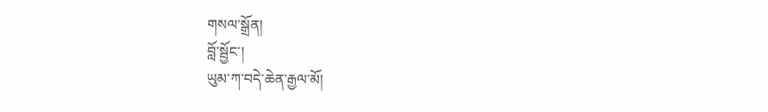གསལ་སྒྲོན།
བློ་སྦྱོང་།
ཡུམ་ཀ་བདེ་ཆེན་རྒྱལ་མོ།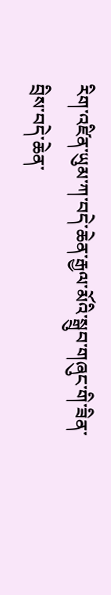རིག་འཛིན་ཡུམ་ཀ་བདེ་ཆེན་རྒྱལ་མོའི་སྒྲུབ་གཞུང་གི་ཟིན་བྲིས་བདེ་ཆེན་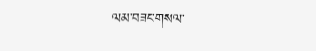ལམ་བཟང་གསལ་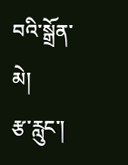བའི་སྒྲོན་མེ།
རྩ་རླུང་།